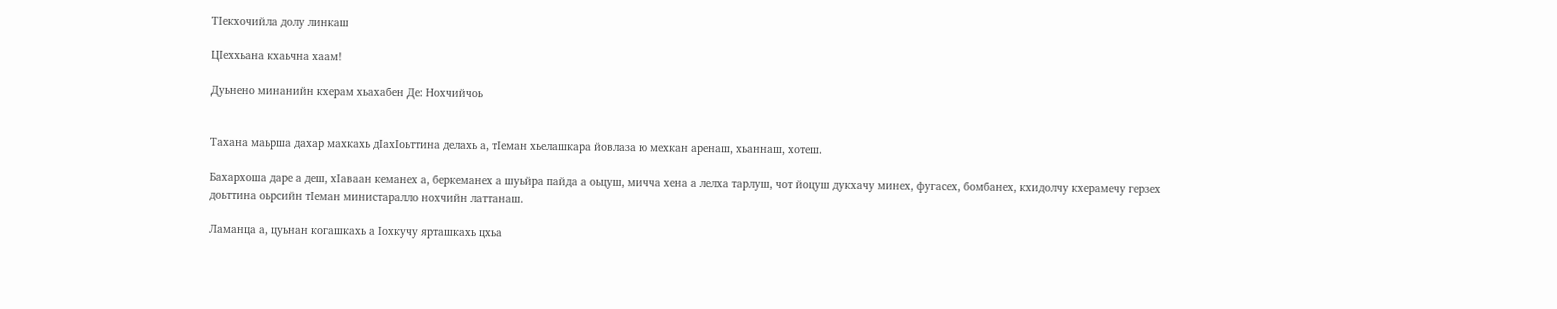ТIекхочийла долу линкаш

ЦIеххьана кхаьчна хаам!

Дуьнено минанийн кхерам хьахабен Де: Нохчийчоь


Тахана маьрша дахар махкахь дIахIоьттина делахь а, тIеман хьелашкара йовлаза ю мехкан аренаш, хьаннаш, хотеш.

Бахархоша даре а деш, хIаваан кеманех а, беркеманех а шуьйра пайда а оьцуш, мичча хена а лелха тарлуш, чот йоцуш дукхачу минех, фугасех, бомбанех, кхидолчу кхерамечу герзех доьттина оьрсийн тIеман министаралло нохчийн латтанаш.

Ламанца а, цуьнан когашкахь а Iохкучу ярташкахь цхьа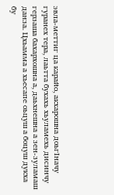эвла-меттиг ца карайо, акхарошна доьгIначу гуранех тера, лаьтта бухахь хьуламехь дисинчу герзаша бахархошна а, даьхнешна а зен-зуламаш данза. Цхьамма а хьесапе оьцуш а боцуш дукха бу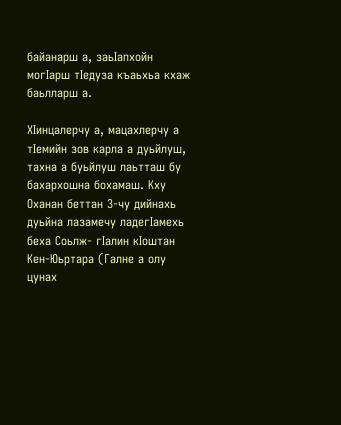байанарш а, заьIапхойн могIарш тIедуза къаьхьа кхаж баьлларш а.

ХIинцалерчу а, мацахлерчу а тIемийн зов карла а дуьйлуш, тахна а буьйлуш лаьтташ бу бахархошна бохамаш. Кху Оханан беттан 3-чу дийнахь дуьйна лазамечу ладегIамехь беха Соьлж- гIалин кIоштан Кен-Юьртара (Галне а олу цунах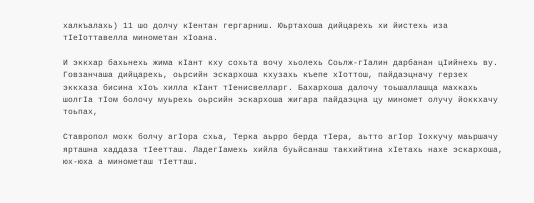халкъалахь) 11 шо долчу кIентан гергарниш. Юьртахоша дийцарехь хи йистехь иза тIеIоттавелла минометан хIоана.

И эккхар бахьнехь жима кIант кху сохьта вочу хьолехь Соьлж-гIалин дарбанан цIийнехь ву. Говзанчаша дийцарехь, оьрсийн эскархоша кхузахь къепе хIоттош, пайдаэцначу герзех эккхаза бисина хIоъ хилла кIант тIенисвелларг. Бахархоша далочу тоьшаллашца махкахь шолгIа тIом болочу муьрехь оьрсийн эскархоша жигара пайдаэцна цу миномет олучу йоккхачу тоьпах,

Ставропол мохк болчу агIора схьа, Терка аьрро берда тIера, аьтто агIор Iохкучу маьршачу ярташна хаддаза тIеетташ. ЛадегIамехь хийла буьйсанаш такхийтина хIетахь нахе эскархоша, юх-юха а минометаш тIетташ.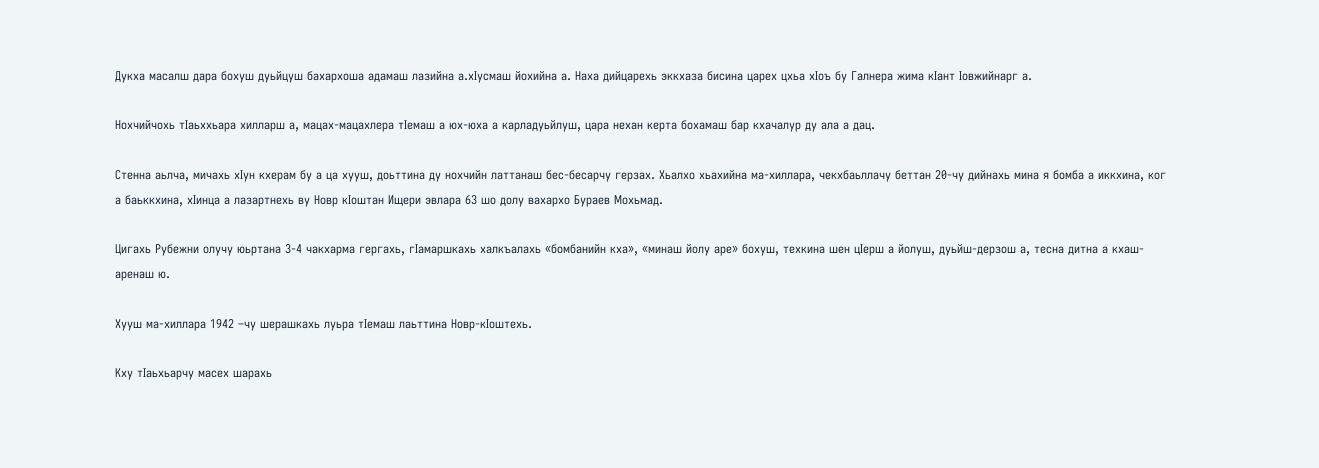Дукха масалш дара бохуш дуьйцуш бахархоша адамаш лазийна а.хIусмаш йохийна а. Наха дийцарехь эккхаза бисина царех цхьа хIоъ бу Галнера жима кIант Iовжийнарг а.

Нохчийчохь тIаьххьара хилларш а, мацах-мацахлера тIемаш а юх-юха а карладуьйлуш, цара нехан керта бохамаш бар кхачалур ду ала а дац.

Стенна аьлча, мичахь хIун кхерам бу а ца хууш, доьттина ду нохчийн латтанаш бес-бесарчу герзах. Хьалхо хьахийна ма-хиллара, чекхбаьллачу беттан 20-чу дийнахь мина я бомба а иккхина, ког а баьккхина, хIинца а лазартнехь ву Новр кIоштан Ищери эвлара 63 шо долу вахархо Бураев Мохьмад.

Цигахь Рубежни олучу юьртана 3-4 чакхарма гергахь, гIамаршкахь халкъалахь «бомбанийн кха», «минаш йолу аре» бохуш, техкина шен цIерш а йолуш, дуьйш-дерзош а, тесна дитна а кхаш-аренаш ю.

Хууш ма-хиллара 1942 –чу шерашкахь луьра тIемаш лаьттина Новр-кIоштехь.

Кху тIаьхьарчу масех шарахь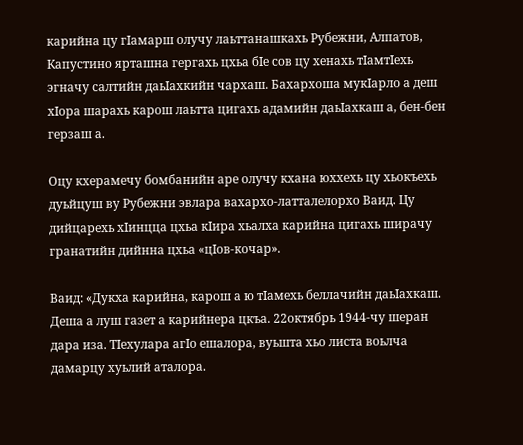карийна цу гIамарш олучу лаьттанашкахь Рубежни, Алпатов, Капустино ярташна гергахь цхьа бIе сов цу хенахь тIамтIехь эгначу салтийн даьIахкийн чархаш. Бахархоша мукIарло а деш хIора шарахь карош лаьтта цигахь адамийн даьIахкаш а, бен-бен герзаш а.

Оцу кхерамечу бомбанийн аре олучу кхана юххехь цу хьокъехь дуьйцуш ву Рубежни эвлара вахархо-латталелорхо Ваид. Цу дийцарехь хIинцца цхьа кIира хьалха карийна цигахь ширачу гранатийн дийнна цхьа «цIов-кочар».

Ваид: «Дукха карийна, карош а ю тIамехь беллачийн даьIахкаш. Деша а луш газет а карийнера цкъа. 22октябрь 1944-чу шеран дара иза. ТIехулара агIо ешалора, вуьшта хьо листа воьлча дамарцу хуьлий аталора.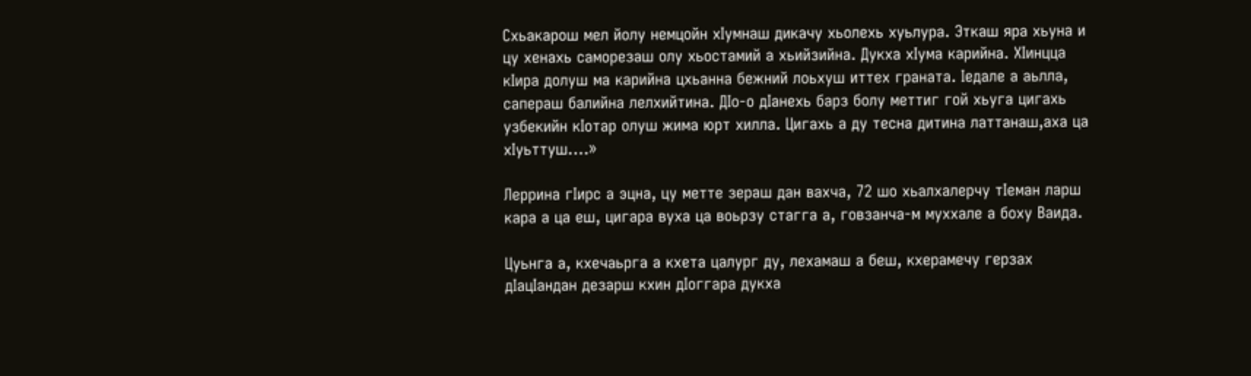Схьакарош мел йолу немцойн хIумнаш дикачу хьолехь хуьлура. Эткаш яра хьуна и цу хенахь саморезаш олу хьостамий а хьийзийна. Дукха хIума карийна. ХIинцца кIира долуш ма карийна цхьанна бежний лоьхуш иттех граната. Iедале а аьлла, сапераш балийна лелхийтина. ДIо-о дIанехь барз болу меттиг гой хьуга цигахь узбекийн кIотар олуш жима юрт хилла. Цигахь а ду тесна дитина латтанаш,аха ца хIуьттуш….»

Леррина гIирс а эцна, цу метте зераш дан вахча, 72 шо хьалхалерчу тIеман ларш кара а ца еш, цигара вуха ца воьрзу стагга а, говзанча-м муххале а боху Ваида.

Цуьнга а, кхечаьрга а кхета цалург ду, лехамаш а беш, кхерамечу герзах дIацIандан дезарш кхин дIоггара дукха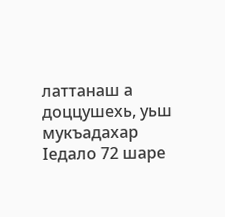латтанаш а доццушехь, уьш мукъадахар Iедало 72 шаре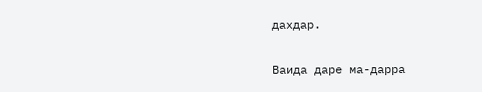дахдар.

Ваида даре ма-дарра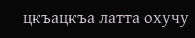цкъацкъа латта охучу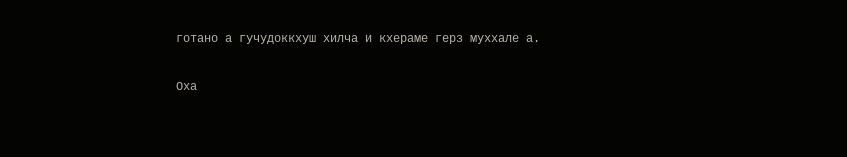готано а гучудоккхуш хилча и кхераме герз муххале а.

Оха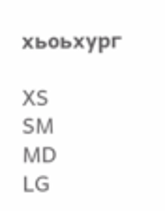хьоьхург

XS
SM
MD
LG